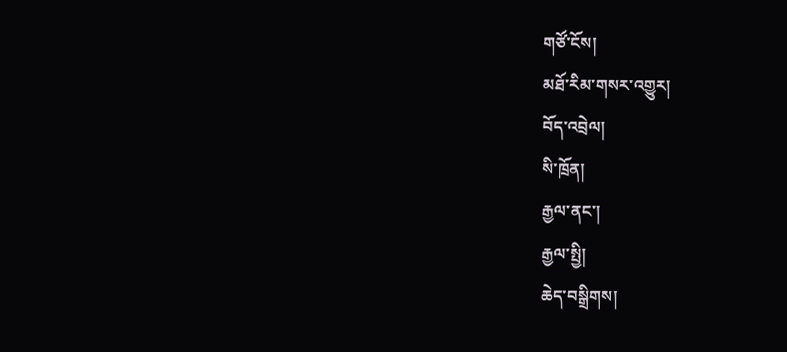གཙོ་ངོས།
མཐོ་རིམ་གསར་འགྱུར།
བོད་འབྲེལ།
སི་ཁྲོན།
རྒྱལ་ནང་།
རྒྱལ་སྤྱི།
ཆེད་བསྒྲིགས།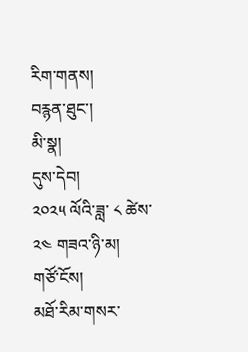རིག་གནས།
བརྙན་ཐུང་།
མི་སྣ།
དུས་དེབ།
༢༠༢༥ ལོའི་ཟླ་ ༨ ཚེས་ ༢༤ གཟའ་ཉི་མ།
གཙོ་ངོས།
མཐོ་རིམ་གསར་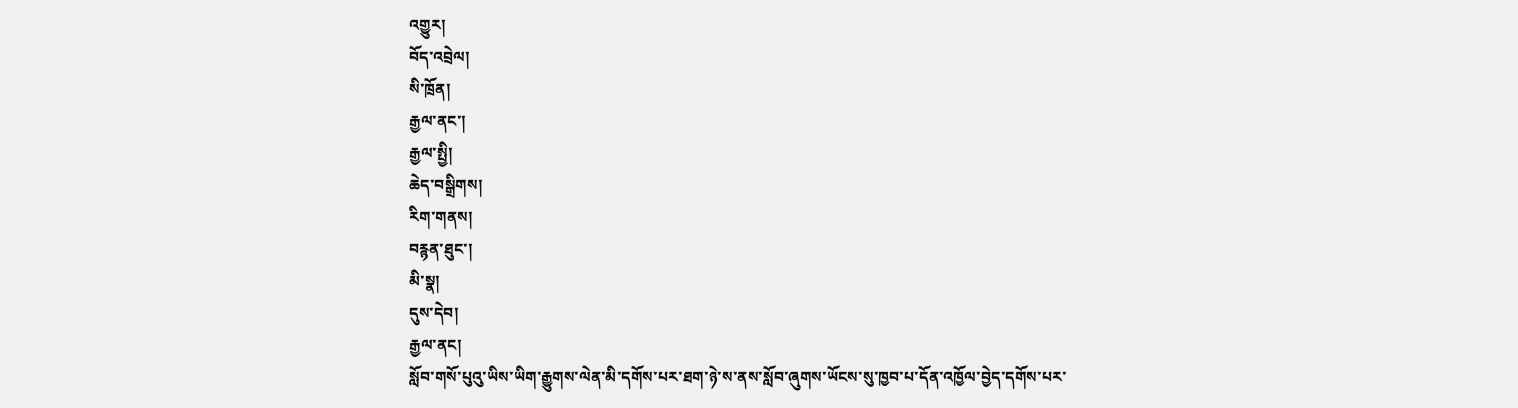འགྱུར།
བོད་འབྲེལ།
སི་ཁྲོན།
རྒྱལ་ནང་།
རྒྱལ་སྤྱི།
ཆེད་བསྒྲིགས།
རིག་གནས།
བརྙན་ཐུང་།
མི་སྣ།
དུས་དེབ།
རྒྱལ་ནང།
སློབ་གསོ་པུའུ་ཡིས་ཡིག་རྒྱུགས་ལེན་མི་དགོས་པར་ཐག་ཉེ་ས་ནས་སློབ་ཞུགས་ཡོངས་སུ་ཁྱབ་པ་དོན་འཁྱོལ་བྱེད་དགོས་པར་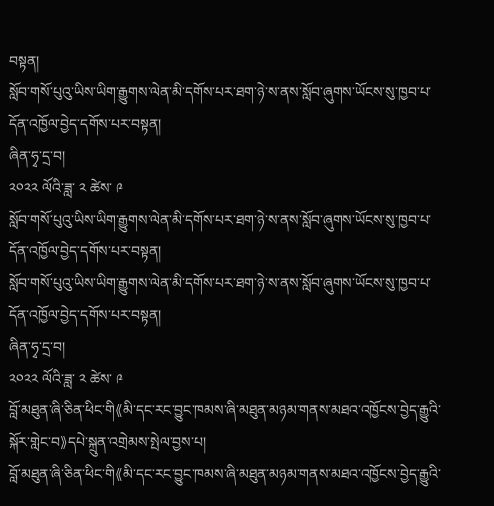བསྟན།
སློབ་གསོ་པུའུ་ཡིས་ཡིག་རྒྱུགས་ལེན་མི་དགོས་པར་ཐག་ཉེ་ས་ནས་སློབ་ཞུགས་ཡོངས་སུ་ཁྱབ་པ་དོན་འཁྱོལ་བྱེད་དགོས་པར་བསྟན།
ཞིན་ཧྭ་དྲ་བ།
༢༠༢༢ ལོའི་ཟླ་ ༢ ཚེས་ ༩
སློབ་གསོ་པུའུ་ཡིས་ཡིག་རྒྱུགས་ལེན་མི་དགོས་པར་ཐག་ཉེ་ས་ནས་སློབ་ཞུགས་ཡོངས་སུ་ཁྱབ་པ་དོན་འཁྱོལ་བྱེད་དགོས་པར་བསྟན།
སློབ་གསོ་པུའུ་ཡིས་ཡིག་རྒྱུགས་ལེན་མི་དགོས་པར་ཐག་ཉེ་ས་ནས་སློབ་ཞུགས་ཡོངས་སུ་ཁྱབ་པ་དོན་འཁྱོལ་བྱེད་དགོས་པར་བསྟན།
ཞིན་ཧྭ་དྲ་བ།
༢༠༢༢ ལོའི་ཟླ་ ༢ ཚེས་ ༩
བློ་མཐུན་ཞི་ཅིན་ཕིང་གི《མི་དང་རང་བྱུང་ཁམས་ཞི་མཐུན་མཉམ་གནས་མཐའ་འཁྱོངས་བྱེད་རྒྱུའི་སྐོར་གླེང་བ》དཔེ་སྐྲུན་འགྲེམས་སྤེལ་བྱས་པ།
བློ་མཐུན་ཞི་ཅིན་ཕིང་གི《མི་དང་རང་བྱུང་ཁམས་ཞི་མཐུན་མཉམ་གནས་མཐའ་འཁྱོངས་བྱེད་རྒྱུའི་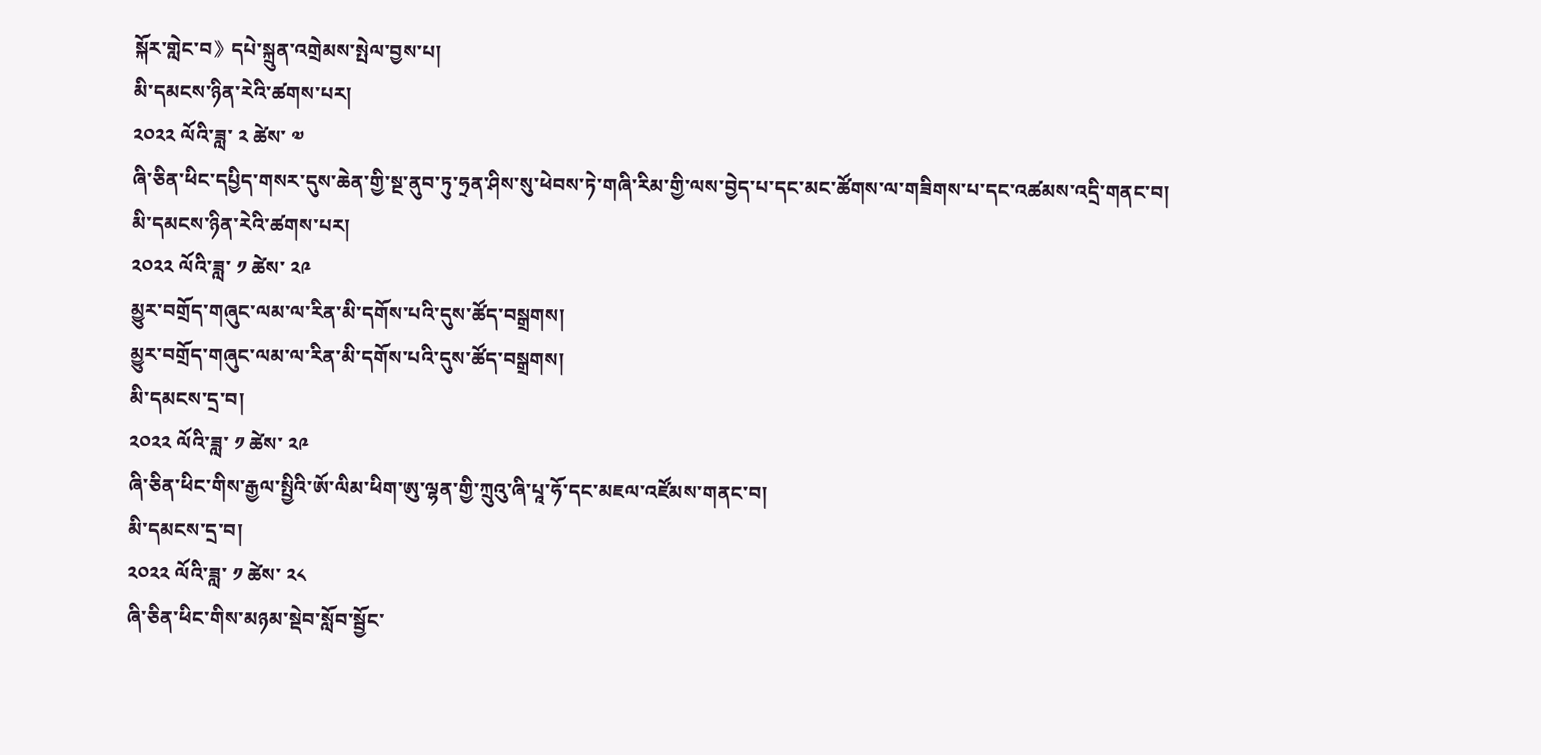སྐོར་གླེང་བ》དཔེ་སྐྲུན་འགྲེམས་སྤེལ་བྱས་པ།
མི་དམངས་ཉིན་རེའི་ཚགས་པར།
༢༠༢༢ ལོའི་ཟླ་ ༢ ཚེས་ ༧
ཞི་ཅིན་ཕིང་དཔྱིད་གསར་དུས་ཆེན་གྱི་སྔ་ནུབ་ཏུ་ཧྲན་ཤིས་སུ་ཕེབས་ཏེ་གཞི་རིམ་གྱི་ལས་བྱེད་པ་དང་མང་ཚོགས་ལ་གཟིགས་པ་དང་འཚམས་འདྲི་གནང་བ།
མི་དམངས་ཉིན་རེའི་ཚགས་པར།
༢༠༢༢ ལོའི་ཟླ་ ༡ ཚེས་ ༢༩
མྱུར་བགྲོད་གཞུང་ལམ་ལ་རིན་མི་དགོས་པའི་དུས་ཚོད་བསྒྲགས།
མྱུར་བགྲོད་གཞུང་ལམ་ལ་རིན་མི་དགོས་པའི་དུས་ཚོད་བསྒྲགས།
མི་དམངས་དྲ་བ།
༢༠༢༢ ལོའི་ཟླ་ ༡ ཚེས་ ༢༩
ཞི་ཅིན་ཕིང་གིས་རྒྱལ་སྤྱིའི་ཨོ་ལིམ་ཕིག་ཨུ་ལྷན་གྱི་ཀྲུའུ་ཞི་པཱ་ཧོ་དང་མཇལ་འཛོམས་གནང་བ།
མི་དམངས་དྲ་བ།
༢༠༢༢ ལོའི་ཟླ་ ༡ ཚེས་ ༢༨
ཞི་ཅིན་ཕིང་གིས་མཉམ་སྡེབ་སློབ་སྦྱོང་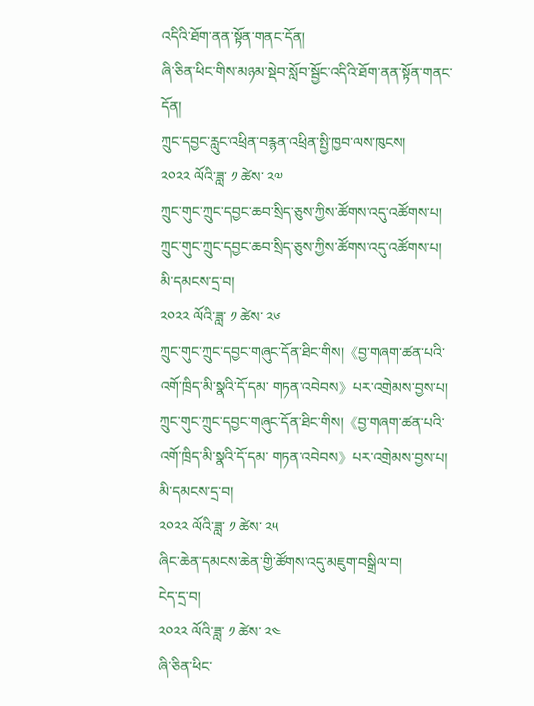འདིའི་ཐོག་ནན་སྟོན་གནང་དོན།
ཞི་ཅིན་ཕིང་གིས་མཉམ་སྡེབ་སློབ་སྦྱོང་འདིའི་ཐོག་ནན་སྟོན་གནང་དོན།
ཀྲུང་དབྱང་རླུང་འཕྲིན་བརྙན་འཕྲིན་སྤྱི་ཁྱབ་ལས་ཁུངས།
༢༠༢༢ ལོའི་ཟླ་ ༡ ཚེས་ ༢༧
ཀྲུང་གུང་ཀྲུང་དབྱང་ཆབ་སྲིད་ཅུས་ཀྱིས་ཚོགས་འདུ་འཚོགས་པ།
ཀྲུང་གུང་ཀྲུང་དབྱང་ཆབ་སྲིད་ཅུས་ཀྱིས་ཚོགས་འདུ་འཚོགས་པ།
མི་དམངས་དྲ་བ།
༢༠༢༢ ལོའི་ཟླ་ ༡ ཚེས་ ༢༦
ཀྲུང་གུང་ཀྲུང་དབྱང་གཞུང་དོན་ཐིང་གིས།《བྱ་གཞག་ཚན་པའི་འགོ་ཁྲིད་མི་སྣའི་དོ་དམ་ གཏན་འབེབས》པར་འགྲེམས་བྱས་པ།
ཀྲུང་གུང་ཀྲུང་དབྱང་གཞུང་དོན་ཐིང་གིས།《བྱ་གཞག་ཚན་པའི་འགོ་ཁྲིད་མི་སྣའི་དོ་དམ་ གཏན་འབེབས》པར་འགྲེམས་བྱས་པ།
མི་དམངས་དྲ་བ།
༢༠༢༢ ལོའི་ཟླ་ ༡ ཚེས་ ༢༥
ཞིང་ཆེན་དམངས་ཆེན་གྱི་ཚོགས་འདུ་མཇུག་བསྒྲིལ་བ།
ངེད་དྲ་བ།
༢༠༢༢ ལོའི་ཟླ་ ༡ ཚེས་ ༢༤
ཞི་ཅིན་ཕིང་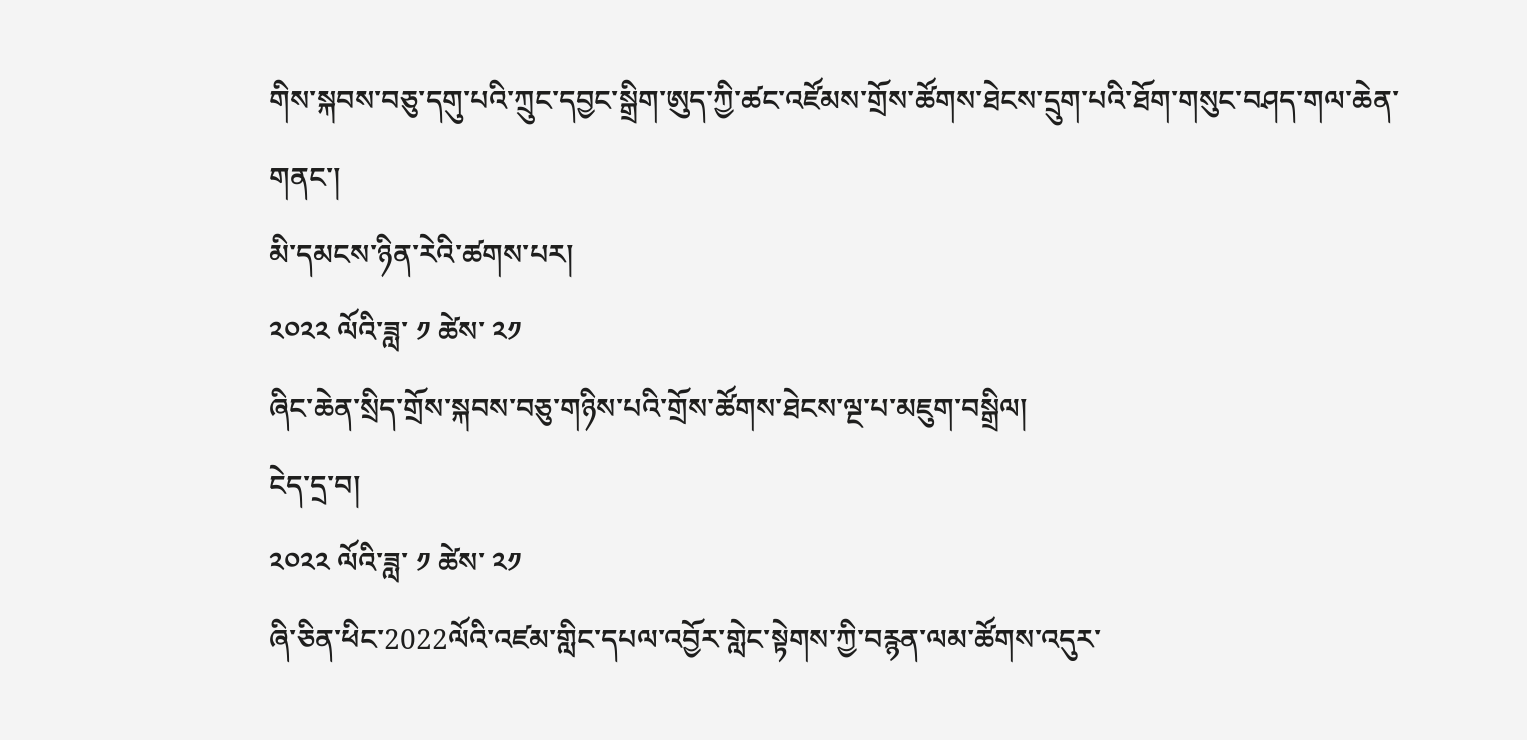གིས་སྐབས་བཅུ་དགུ་པའི་ཀྲུང་དབྱང་སྒྲིག་ཨུད་ཀྱི་ཚང་འཛོམས་གྲོས་ཚོགས་ཐེངས་དྲུག་པའི་ཐོག་གསུང་བཤད་གལ་ཆེན་གནང་།
མི་དམངས་ཉིན་རེའི་ཚགས་པར།
༢༠༢༢ ལོའི་ཟླ་ ༡ ཚེས་ ༢༡
ཞིང་ཆེན་སྲིད་གྲོས་སྐབས་བཅུ་གཉིས་པའི་གྲོས་ཚོགས་ཐེངས་ལྔ་པ་མཇུག་བསྒྲིལ།
ངེད་དྲ་བ།
༢༠༢༢ ལོའི་ཟླ་ ༡ ཚེས་ ༢༡
ཞི་ཅིན་ཕིང་2022ལོའི་འཛམ་གླིང་དཔལ་འབྱོར་གླེང་སྟེགས་ཀྱི་བརྙན་ལམ་ཚོགས་འདུར་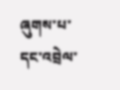ཞུགས་པ་དང་འབྲེལ་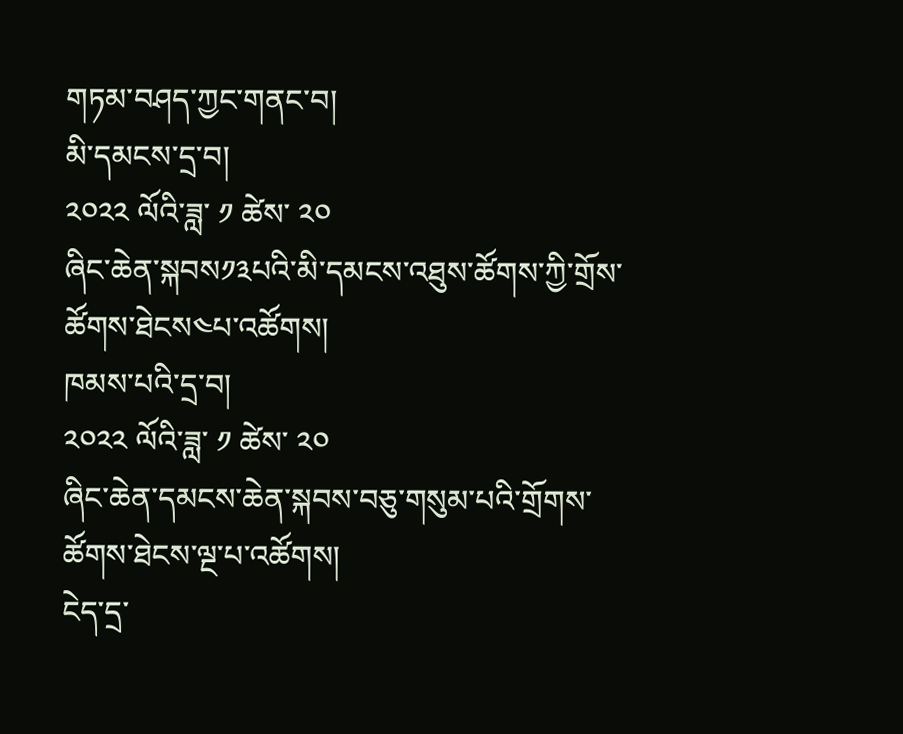གཏམ་བཤད་ཀྱང་གནང་བ།
མི་དམངས་དྲ་བ།
༢༠༢༢ ལོའི་ཟླ་ ༡ ཚེས་ ༢༠
ཞིང་ཆེན་སྐབས༡༣པའི་མི་དམངས་འཐུས་ཚོགས་ཀྱི་གྲོས་ཚོགས་ཐེངས༤པ་འཚོགས།
ཁམས་པའི་དྲ་བ།
༢༠༢༢ ལོའི་ཟླ་ ༡ ཚེས་ ༢༠
ཞིང་ཆེན་དམངས་ཆེན་སྐབས་བཅུ་གསུམ་པའི་གྲོགས་ཚོགས་ཐེངས་ལྔ་པ་འཚོགས།
ངེད་དྲ་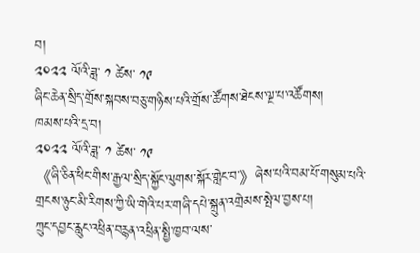བ།
༢༠༢༢ ལོའི་ཟླ་ ༡ ཚེས་ ༡༩
ཞིང་ཆེན་སྲིད་གྲོས་སྐབས་བཅུ་གཉིས་པའི་གྲོས་ཚོགས་ཐེངས་ལྔ་པ་འཚོགས།
ཁམས་པའི་དྲ་བ།
༢༠༢༢ ལོའི་ཟླ་ ༡ ཚེས་ ༡༩
《ཞི་ཅིན་ཕིང་གིས་རྒྱལ་སྲིད་སྐྱོང་ལུགས་སྐོར་གླེང་བ་》ཞེས་པའི་བམ་པོ་གསུམ་པའི་གྲངས་ཉུང་མི་རིགས་ཀྱི་ཡི་གེའི་པར་གཞི་དཔེ་སྐྲུན་འགྲེམས་སྤེལ་བྱས་པ།
ཀྲུང་དབྱང་རླུང་འཕྲིན་བརྙན་འཕྲིན་སྤྱི་ཁྱབ་ལས་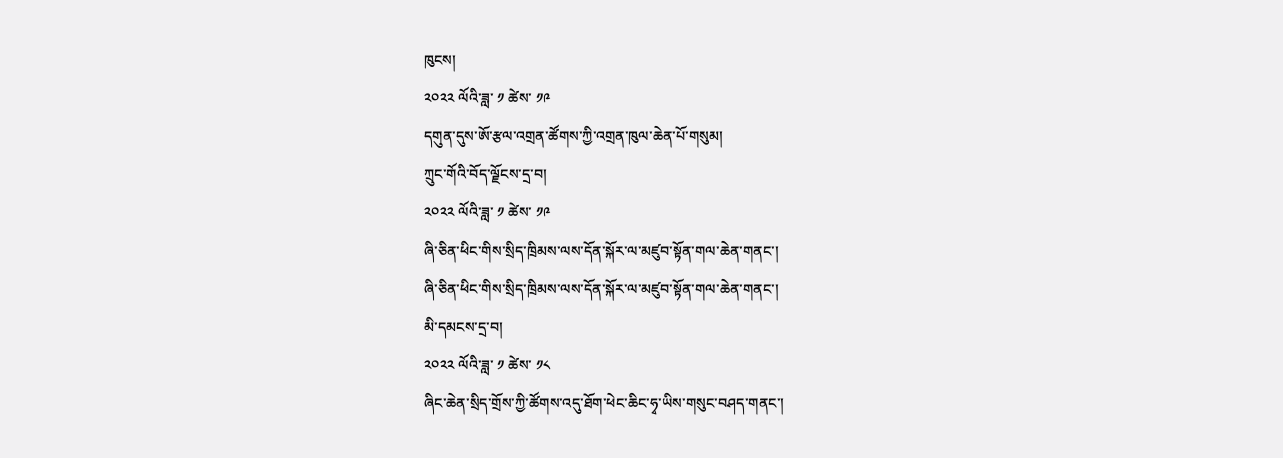ཁུངས།
༢༠༢༢ ལོའི་ཟླ་ ༡ ཚེས་ ༡༩
དགུན་དུས་ཨོ་རྩལ་འགྲན་ཚོགས་ཀྱི་འགྲན་ཁུལ་ཆེན་པོ་གསུམ།
ཀྲུང་གོའི་བོད་ལྗོངས་དྲ་བ།
༢༠༢༢ ལོའི་ཟླ་ ༡ ཚེས་ ༡༩
ཞི་ཅིན་ཕིང་གིས་སྲིད་ཁྲིམས་ལས་དོན་སྐོར་ལ་མཛུབ་སྟོན་གལ་ཆེན་གནང་།
ཞི་ཅིན་ཕིང་གིས་སྲིད་ཁྲིམས་ལས་དོན་སྐོར་ལ་མཛུབ་སྟོན་གལ་ཆེན་གནང་།
མི་དམངས་དྲ་བ།
༢༠༢༢ ལོའི་ཟླ་ ༡ ཚེས་ ༡༨
ཞིང་ཆེན་སྲིད་གྲོས་ཀྱི་ཚོགས་འདུ་ཐོག་ཕེང་ཆིང་ཧྭ་ཡིས་གསུང་བཤད་གནང་།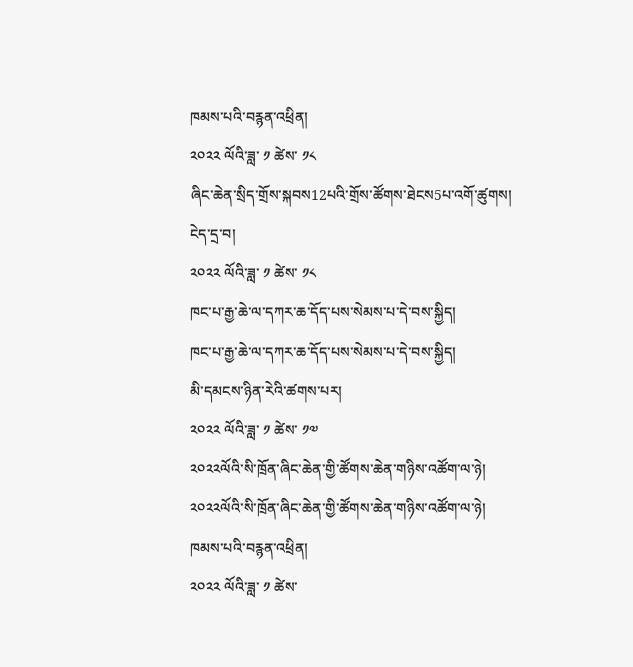ཁམས་པའི་བརྙན་འཕྲིན།
༢༠༢༢ ལོའི་ཟླ་ ༡ ཚེས་ ༡༨
ཞིང་ཆེན་སྲིད་གྲོས་སྐབས12པའི་གྲོས་ཚོགས་ཐེངས5པ་འགོ་ཚུགས།
ངེད་དྲ་བ།
༢༠༢༢ ལོའི་ཟླ་ ༡ ཚེས་ ༡༨
ཁང་པ་རྒྱ་ཆེ་ལ་དཀར་ཆ་དོད་པས་སེམས་པ་དེ་བས་སྐྱིད།
ཁང་པ་རྒྱ་ཆེ་ལ་དཀར་ཆ་དོད་པས་སེམས་པ་དེ་བས་སྐྱིད།
མི་དམངས་ཉིན་རེའི་ཚགས་པར།
༢༠༢༢ ལོའི་ཟླ་ ༡ ཚེས་ ༡༧
༢༠༢༢ལོའི་སི་ཁྲོན་ཞིང་ཆེན་གྱི་ཚོགས་ཆེན་གཉིས་འཚོག་ལ་ཉེ།
༢༠༢༢ལོའི་སི་ཁྲོན་ཞིང་ཆེན་གྱི་ཚོགས་ཆེན་གཉིས་འཚོག་ལ་ཉེ།
ཁམས་པའི་བརྙན་འཕྲིན།
༢༠༢༢ ལོའི་ཟླ་ ༡ ཚེས་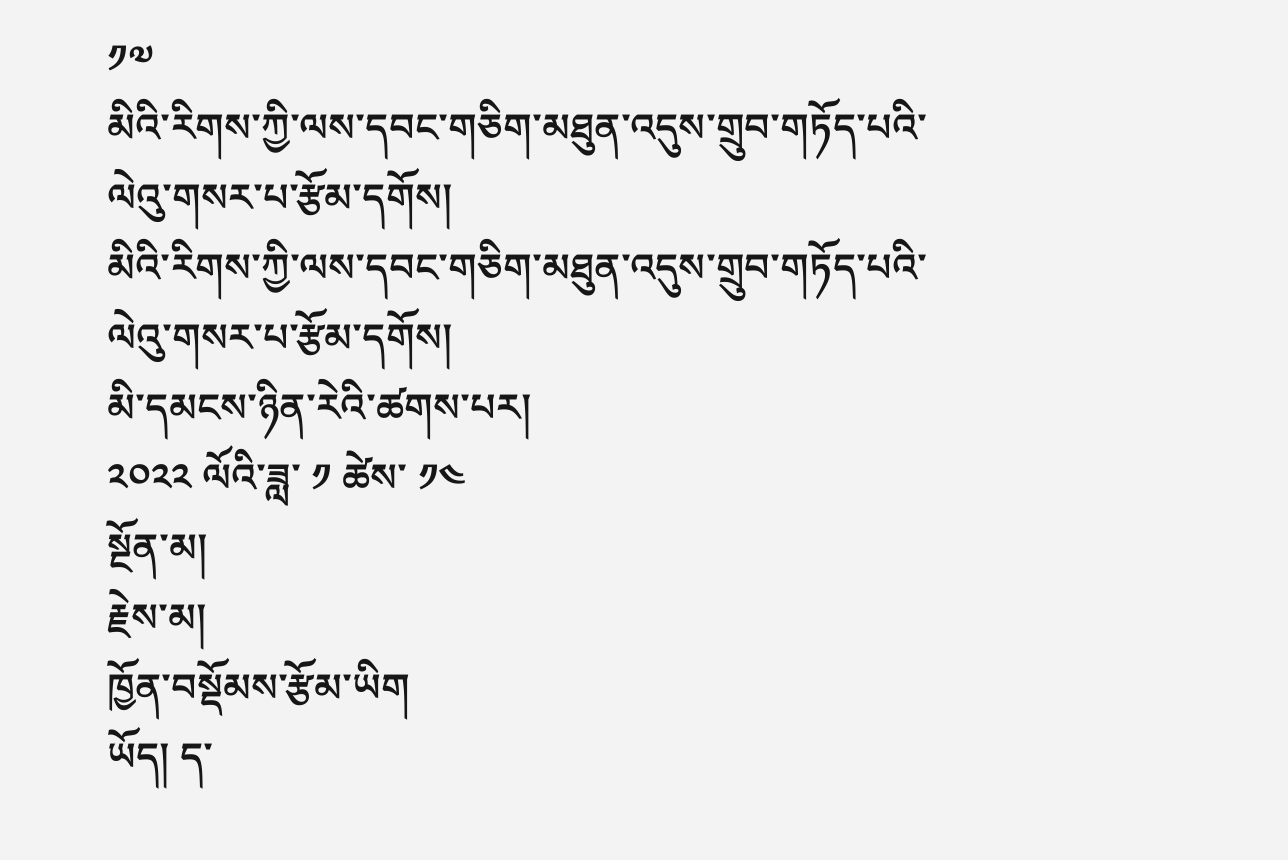༡༧
མིའི་རིགས་ཀྱི་ལས་དབང་གཅིག་མཐུན་འདུས་གྲུབ་གཏོད་པའི་ལེའུ་གསར་པ་རྩོམ་དགོས།
མིའི་རིགས་ཀྱི་ལས་དབང་གཅིག་མཐུན་འདུས་གྲུབ་གཏོད་པའི་ལེའུ་གསར་པ་རྩོམ་དགོས།
མི་དམངས་ཉིན་རེའི་ཚགས་པར།
༢༠༢༢ ལོའི་ཟླ་ ༡ ཚེས་ ༡༤
སྔོན་མ།
རྗེས་མ།
ཁྱོན་བསྡོམས་རྩོམ་ཡིག
ཡོད། ད་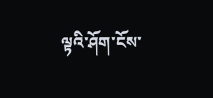ལྟའི་ཤོག་ངོས་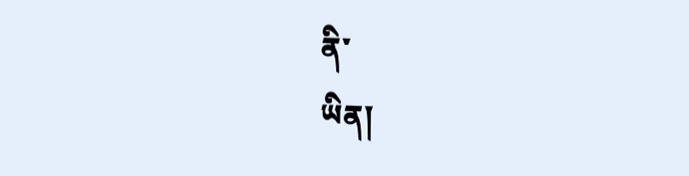ནི་
ཡིན།